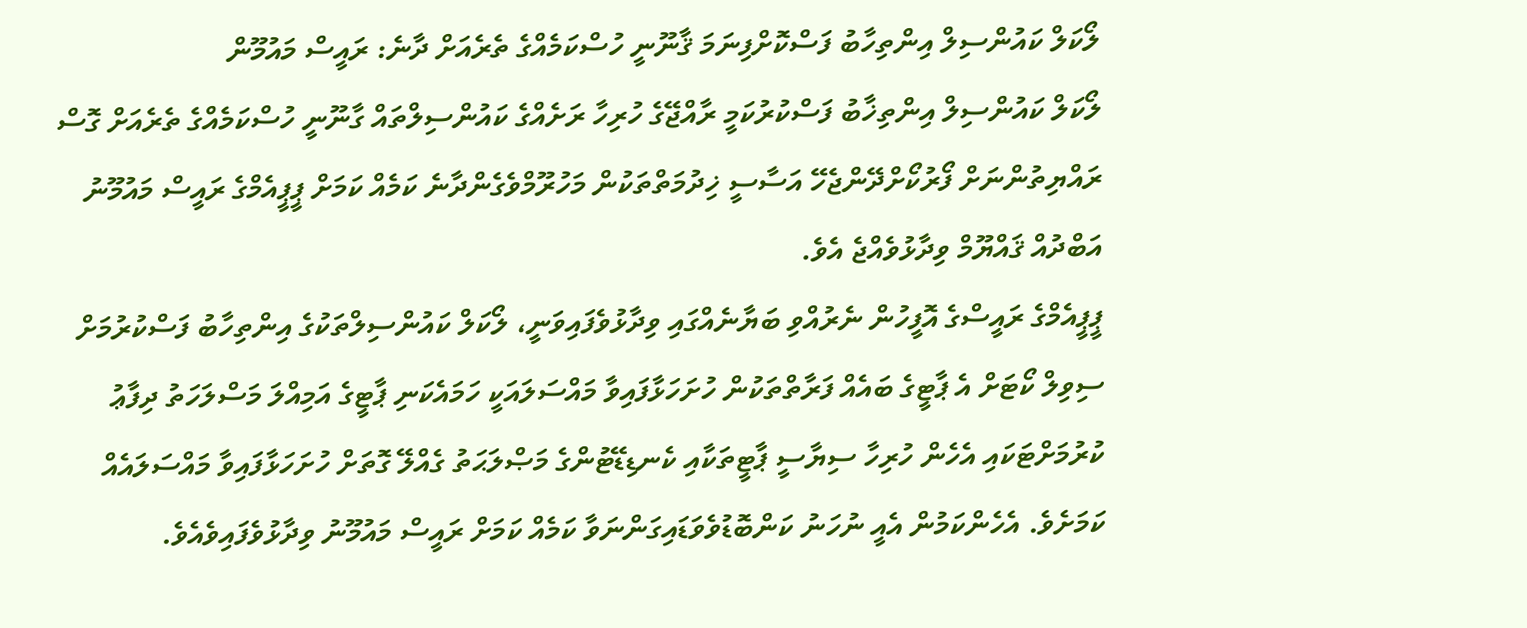ލޯކަލް ކައުންސިލް އިންތިހާބު ފަސްކޮށްފިނަމަ ޤާނޫނީ ހުސްކަމެއްގެ ތެރެއަށް ދާނެ: ރައީސް މައުމޫން
ލޯކަލް ކައުންސިލް އިންތިޚާބު ފަސްކުރުކަމީ ރާއްޖޭގެ ހުރިހާ ރަށެއްގެ ކައުންސިލްތައް ގާނޫނީ ހުސްކަމެއްގެ ތެރެއަށް ގޮސް ރައްޔިތުންނަށް ފޯރުކޯށްދޭންޖެހޭ އަސާސީ ޚިދުމަތްތަކުން މަހުރޫމްވެގެންދާނެ ކަމެއް ކަމަށް ޕީޕީއެމްގެ ރައީސް މައުމޫނު އަބްދުއް ޤައްޔޫމް ވިދާޅުވެއްޖެ އެވެ.
ޕީޕީއެމްގެ ރައީސްގެ އޮފީހުން ނެރުއްވި ބަޔާނެއްގައި ވިދާޅުވެފައިވަނީ، ލޯކަލް ކައުންސިލްތަކުގެ އިންތިހާބު ފަސްކުރުމަށް ސިވިލް ކޯޓަށް އެ ޕާޓީގެ ބައެއް ފަރާތްތަކުން ހުށަހަޅާފައިވާ މައްސަލައަކީ ހަމައެކަނި ޕާޓީގެ އަމިއްލަ މަސްލަހަތު ދިފާޢު ކުރުމަށްޓަކައި އެހެން ހުރިހާ ސިޔާސީ ޕާޓީތަކާއި ކެނޑިޑޭޓުންގެ މަޞްލަޙަތު ގެއްލޭ ގޮތަށް ހުށަހަޅާފައިވާ މައްސަލައެއް ކަމަށެވެ. އެހެންކަމުން އެއީ ނުހަނު ކަންބޮޑުވެވަޑައިގަންނަވާ ކަމެއް ކަމަށް ރައީސް މައުމޫނު ވިދާޅުވެފައިވެއެވެ.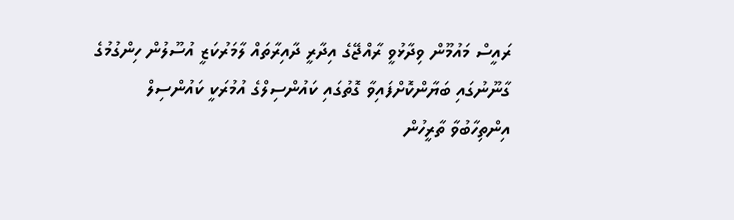ރައީސް މައުމޫން ވިދާޅުވީ ރާއްޖޭގެ އިދާރީ ދާއިރާތައް ލާމަރުކަޒީ އުސޫލުން ހިންގުމުގެ ގާނޫނުގައި ބަޔާންކޮށްފައިވާ ގޮތުގައި ކައުންސިލްގެ އުމުރަކީ ކައުންސިލް އިންތިހާބުވާ ތާރީހުން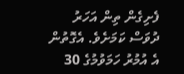ފެށިގެން ތިން އަހަރު ދުވަސް ކަމަށެވެ. އެގޮތުން އެ އުމުރު ހަމަވުމުގެ 30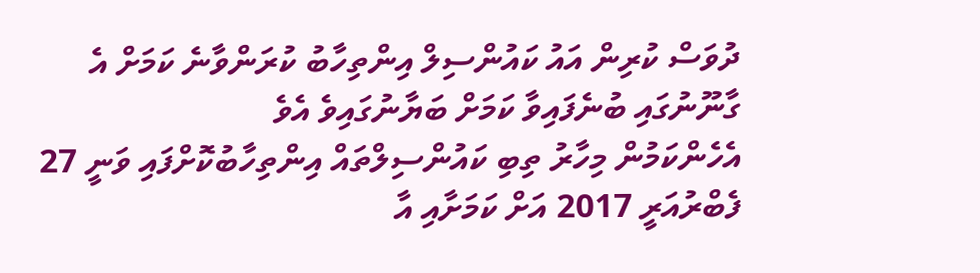ދުވަސް ކުރިން އައު ކައުންސިލް އިންތިހާބު ކުރަންވާނެ ކަމަށް އެ ގާނޫނުގައި ބުނެފައިވާ ކަމަށް ބަޔާނުގައިވެ އެވެ
އެހެންކަމުން މިހާރު ތިބި ކައުންސިލްތައް އިންތިހާބުކޮށްފައި ވަނީ 27 ފެބްރުއަރީ 2017 އަށް ކަމަށާއި އާ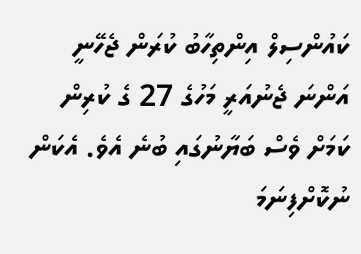ކައުންސިލް އިންތިހާބު ކުރަން ޖެހޭނީ އަންނަ ޖެނުއަރީ މަހުގެ 27 ގެ ކުރިން ކަމަށް ވެސް ބަޔާނުގައި ބުނެ އެވެ. އެކަން ނުކޮށްފިނަމަ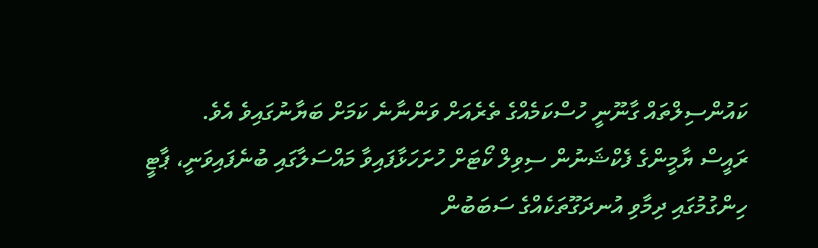ކައުންސިލްތައް ގާނޫނީ ހުސްކަމެއްގެ ތެރެއަށް ވަންނާނެ ކަމަށް ބަޔާނުގައިވެ އެވެ.
ރައީސް ޔާމީންގެ ފެކްޝަނުން ސިވިލް ކޯޓަށް ހުށަހަޅާފައިވާ މައްސަލާގައި ބުނެފައިވަނީ، ޕާޓީ ހިންގުމުގައި ދިމާވި އުނދަގޫތަކެއްގެ ސަބަބުން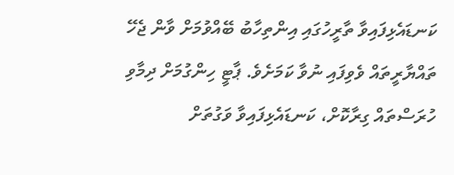ކަނޑައެޅިފައިވާ ތާރީހުގައި އިންތިހާބު ބޭއްވުމަށް ވާން ޖެހޭ ތައްޔާރީތައް ވެވިފައި ނުވާ ކަމަށެވެ. ޕާޓީ ހިންގުމަށް ދިމާވި ހުރަސްތައް ގިރާކޮށް، ކަނޑައެޅިފައިވާ ވަގުތަށް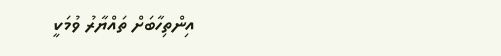އިންތިހާބަށް ތައްޔާރު ވުމަކީ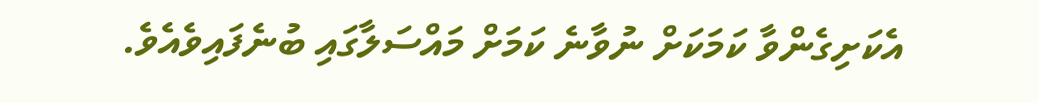އެކަށިގެންވާ ކަމަކަށް ނުވާނެ ކަމަށް މައްސަލާގައި ބުނެފައިވެއެވެ.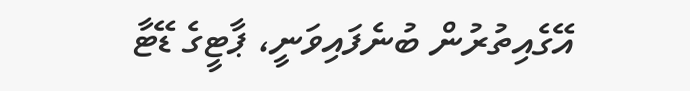އޭގެއިތުރުން ބުނެފައިވަނީ، ޕާޓީގެ ޑޭޓާ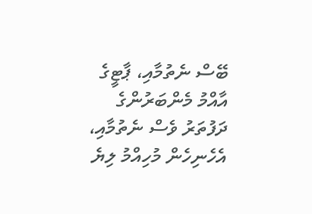ބޭސް ނެތުމާއި، ޕާޓީގެ އާއްމު މެންބަރުންގެ ދަފުތަރު ވެސް ނެތުމާއި، އެހެނިހެން މުހިއްމު ލިޔެ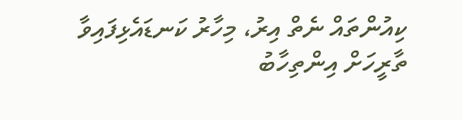ކިއުންތައް ނެތް އިރު، މިހާރު ކަނޑައެޅިފައިވާ ތާރީހަށް އިންތިހާބު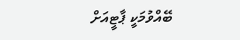ބޭއްވުމަކީ ޕާޓީއަށް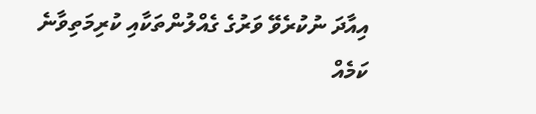އިއާދަ ނުކުރެވޭ ވަރުގެ ގެއްލުންތަކާއި ކުރިމަތިވާނެ ކަމެއް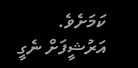ކަމަށެވެ.
އަރުޝީފަށް ނެގީ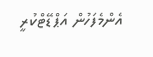އެންމެފަހުން އަޕްޑޭޓްކުރީ